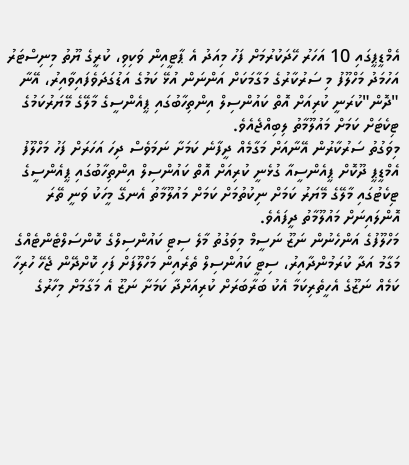އެމްޑީޕީގައި 10 އަހަރު ހޭދަކުރުމަށް ފަހު މިއަދު އެ ޕާޓީއިން ވަކިވި، ކުރީގެ ޔޫތު މިނިސްޓަރު އަހުމަދު މަހްލޫފު މި ސަރުކާރުގެ މަގާމަކަށް އަންނަން އުޅޭ ކަމުގެ އަޑުގަދަވެފައިވާއިރު، އޭނާ "ދޮން"ކުރަނީ ކުރިއަށް އޮތް ކައުންސިލް އިންތިހާބުގައި ޕީއެންސީގެ މާލޭގެ މޭޔަރުކަމުގެ ޓިކެޓަށް ކަމަށް މައުލޫމާތު ލިބިއްޖެއެވެ.
މިވަގުތު ސަރުކާރުން އޭނާއަށް މަގާމެއް ދީފާނެ ކަމަށާ ނަމަވެސް ދިހަ އަހަރަށް ފަހު މަހްލޫފު އެމްޑީޕީ ދޫކޮށް ޕީއެންސީއާ ގުޅެނީ ކުރިއަށް އޮތް ކައުންސިލް އިންތިހާބުގައި ޕީއެންސީގެ ޓިކެޓުގައި މާލޭގެ މޭޔަރު ކަމަށް ނިކުތުމަށް ކަމަށް މައުލޫމާތު އެނގޭ މީހަކު ވަނީ ތޭރަ އޮންލައިނަށް މައުލޫމާތު ދީފައެވެ.
މަހްލޫފުގެ އަންހެނުން ނަޒޫ ނަސީމް މިވަގުތު މާލެ ސިޓި ކައުންސިލްގެ ކޮންސަލްޓެންޓެއްގެ މަގާމު އަދާ ކުރަމުންދާއިރު، ސިޓީ ކައުންސިލް ތެރެއިން މަހްލޫފަށް ފަހި ކޮށްދޭން ޖެހޭ ހުރިހާ ކަމެއް ނަޒޫގެ އެހީތެރިކަމާ އެކު ބަރާބަރަށް ކުރިއަށްދާ ކަމަށާ ނަޒޫ އެ މަގާމަށް މިހާރުގެ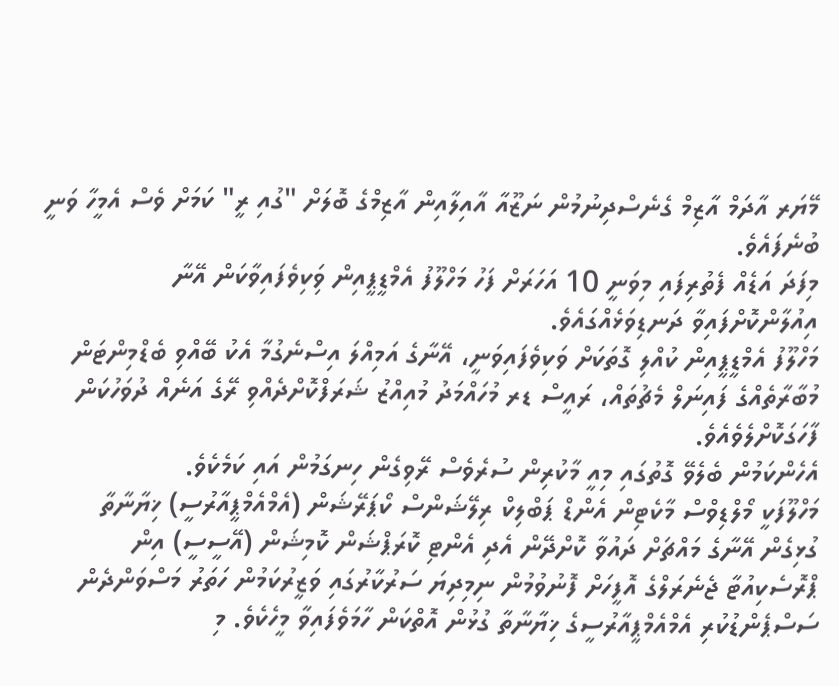މޭޔަރ އާދަމް އާޒިމް ގެނެސްދިނުމުން ނަޒޫއާ އާއިލާއިން އާޒިމްގެ ބޮލަށް "ގުއި ރީ" ކަމަށް ވެސް އެމީހާ ވަނީ ބުނެފައެވެ.
މިފަދަ އަޑެއް ފެތުރިފައި މިވަނީ 10 އަހަރަށް ފަހު މަހްލޫފު އެމްޑީޕީއިން ވަިކިވެފައިވާކަން އޭނާ އިއުލާންކޮށްފައިވާ ދަނޑިވަޅެއްގައެވެ.
މަހްލޫފު އެމްޑީޕީއިން ކުއްލި ގޮތަކަށް ވަކިވެފައިވަނީ، އޭނާގެ އަމިއްލަ އިސްނެގުމާ އެކު ބޭއްވި ބެޑްމިންޓަން މުބާރާތެއްގެ ފައިނަލް މެޗުތައް، ރައީސް ޑރ މުހައްމަދު މުއިއްޒު ޝަރަފްކޮށްދެއްވި ރޭގެ އަނެއް ދުވަހުކަން ފާހަގަކޮށްލެވެއެވެ.
އެހެންކަމުން ބެލެވޭ ގޮތުގައި މިއީ މާކުރިން ސުރެވެސް ރޭވިގެން ހިނގަމުން އައި ކަމެކެވެ.
މަހްލޫފަކީ މޯލްޑިވްސް މާކެޓިން އެންޑް ޕަބްލިކް ރިލޭޝަންސް ކޯޕަރޭޝަން (އެމްއެމްޕީއާރުސީ) ޚިޔާނާތާ ގުޅިގެން އޭނާގެ މައްޗަށް ދައުވާ ކޮށްދޭން އެދި އެންޓި ކޮރަޕްޝަން ކޮމިޝަން (އޭސީސީ) އިން ޕްރޮސެކިއުޓާ ޖެނެރަލްގެ އޮފީހަށް ފޮނުވުމުން ނިމިދިޔަ ސަރުކާރުގައި ވަޒީރުކަމުން ހަތަރު މަސްވަންދެން ސަސްޕެންޑުކުރި އެމްއެމްޕީއާރުސީގެ ޚިޔާނާތާ ގުޅުން އޮތްކަން ހާމަވެފައިވާ މީހެކެވެ. މި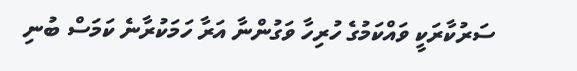ސަރުކާރަކީ ވައްކަމުގެ ހުރިހާ ވަގުންނާ އަރާ ހަމަކުރާނެ ކަމަސް ބުނި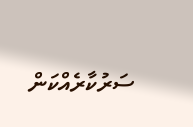ސަރުކާރެއްކަން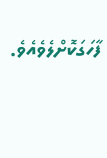ފާހަގަކޮށްލެވެއެވެ.